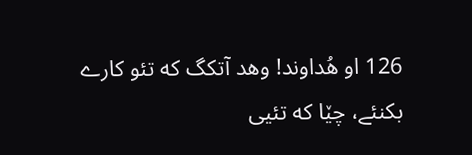126 او هُداوند! وهد آتکگ که تئو کارے بکنئے، چێا که تئیی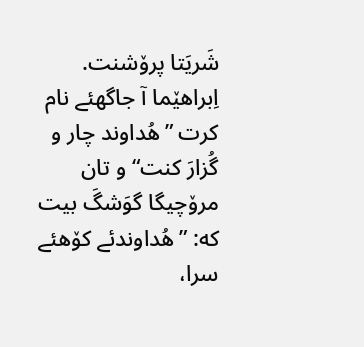شَریَتا پرۆشنت.
اِبراهێما آ جاگهئے نام کرت ”هُداوند چار و گُزارَ کنت“ و تان مرۆچیگا گوَشگَ بیت که: ”هُداوندئے کۆهئے سرا،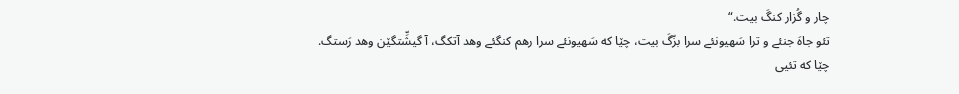چار و گُزار کنگَ بیت.“
تئو جاهَ جنئے و ترا سَهیونئے سرا بزّگَ بیت، چێا که سَهیونئے سرا رهم کنگئے وهد آتکگ، آ گیشِّتگێن وهد رَستگ.
چێا که تئیی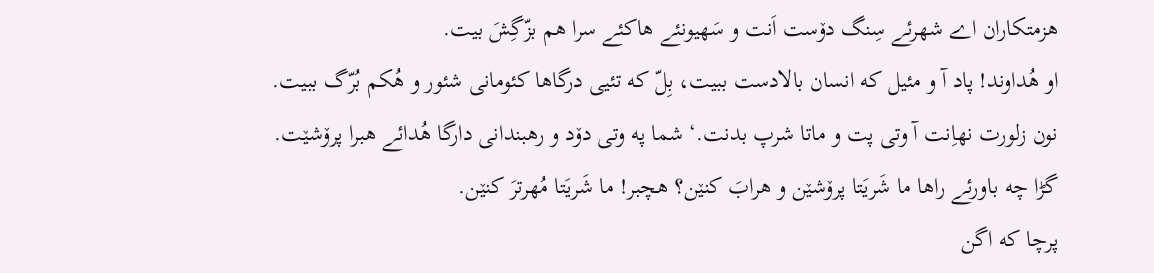هزمتکاران اے شهرئے سِنگ دۆست اَنت و سَهیونئے هاکئے سرا هم بزّگِشَ بیت.
او هُداوند! پاد آ و مئیل که انسان بالادست ببیت، بِلّ که تئیی درگاها کئومانی شئور و هُکم بُرّگ ببیت.
نون زلورت نهاِنت آ وتی پت و ماتا شرپ بدنت.‘ شما په وتی دۆد و رهبندانی دارگا هُدائے هبرا پرۆشێت.
گڑا چه باورئے راها ما شَریَتا پرۆشێن و هرابَ کنێن؟ هچبر! ما شَریَتا مُهرترَ کنێن.
پرچا که اگن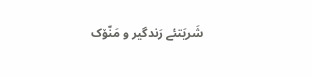شَریَتئے رَندگیر و مَنّۆک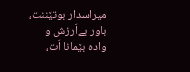میراسدار بوتێننت، باور بےاَرزش و واده بێمانا اَت،